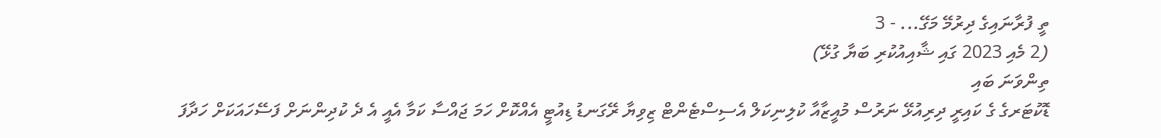ތީ ފުރާނައިގެ ދިރުމޭ މަގޭ... - 3
(2 މެއި 2023 ގައި ޝާއިއުކުރި ބަޔާ ގުޅޭ)
ތިންވަނަ ބައި
ޑޮކުޓަރގެ ގެ ކައިރީ ދިރިއުޅޭ ނަރުސް މުއީޒާއާ ކުލިނިކަލް އެސިސްޓެންޓް ޒިވިޔާ ރޭގަނޑު ޑިއުޓީ އެއްކޮށް ހަމަ ޖައްސާ ކަމާ އެއީ އެ ދެ ކުދިންނަށް ފަސޭހައަކަށް ހަދާފަ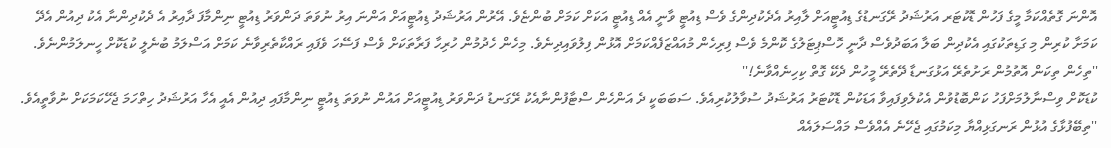އޮންނަ ގޮތެއްކަމާ މީގެ ފަހުން ޑޮކުޓަރ އަރުޝަދު ރޭގަނޑުގެ ޑިއުޓީއަށް ލާއިރު އެދެކުދިންގެ ވެސް ޑިއުޓީ ވާނީ އެއް ޑިއުޓީ އަކަށް ކަމަށް ބުންޏެވެ. އޭރުން އަރުޝަދު ޑިއުޓީއަށް އަންނަ އިރު ނުވަތަ ދަންވަރު ޑިއުޓީ ނިންމާފަ ދާއިރު އެ ދެކުދިންނާ އެކު ދިއުން އެދޭ ކަމަށާ ކުރިން މި ގަޑިތަކުގައި އެކުދިން ބަލާ އަބަދުވެސް ދާނީ ހޮސްޕިޓަލުގެ ކޮންމެ ވެސް ފިރިހެން މުއައްޒަފެއްކަމަށް އޮޅުން ފިލުވައިދިނެވެ. މިހެން ހެދުމުން ހުރިހާ ފަރާތަކަށް ވެސް ފަސޭހަ ވެފައި ރައްކާތެރިވާނެ ކަމަށް އަސްލަމު ބުނެލީ ކުޑަކޮށް ހީނލަމުންނެވެ.
''ތިހެން ތިކަން އޮތުމުން ރަށުތެރޭ އަޅުގަނޑާ ދޭތެރޭ މީހުން ދެކޭ ގޮތް ކިހިނެއްވާނެ!''
ކުޑަކޮށް ވިސްނާލުމަށްފަހު ކަންބޮޑުވުން އެކުލެވިފައިވާ އަޑަކުން ޑޮކުޓަރު އަރުޝަދު ސުވާލުކުރިއެވެ. ސަބަބަކީ ދެ އަންހެން ސްޓާފުންނާއެކު ރޭގަނޑު ދަންވަރު ޑިއުޓީއަށް އައުން ނުވަތަ ޑިއުޓީ ނިންމާފައި ދިއުން އެއީ އެހާ އަރުޝަދު ހިތްހަމަ ޖެހޭކަމަކަށް ނުވާތީއެވެ.
''ތިބޭފުޅާގެ އުޅުން ރަނގަޅިއްޔާ މިކަމުގައި ޖެހޭނެ އެއްވެސް މައްސަލައެއް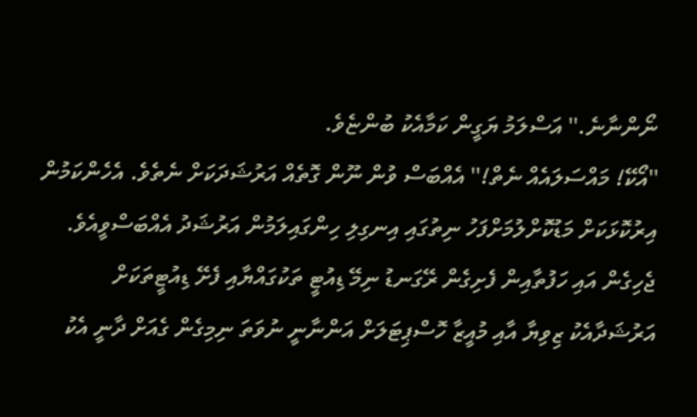ނޯންނާނެ.'' އަސްލަމު ޔަގީން ކަމާއެކު ބުންޏެވެ.
''އޯކޭ! މައްސަލައެއް ނެތް!'' އެއްބަސް ވުން ނޫން ގޮތެއް އަރުޝަދަކަށް ނެތެވެ. އެހެންކަމުން އިރުކޮޅަކަށް މަޑުކޮށްލުމަށްފަހު ނިތުގައި އިނގިލި ހިންގައިލަމުން އަރުޝަދު އެއްބަސްވީއެވެ.
ޖެހިގެން އައި ހަފުތާއިން ފެށިގެން ރޭގަނޑު ނިމޭ ޑިއުޓީ ތަކުގައްޔާއި ފެށޭ ޑިއުޓީތަކަށް އަރުޝަދާއެކު ޒިވިޔާ އާއި މުއީޒާ ހޮސްޕިޓަލަށް އަންނާނީ ނުވަތަ ނިމިގެން ގެއަށް ދާނީ އެކު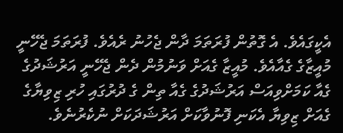އެކީގައެވެ. އެ ގޮތުން ފުރަތަމަ ދާން ޖެހުނު ރެއެވެ. ފުރަތަމަ ޖެހޭނީ މުއީޒާގެ ގެއާއެވެ. މުއީޒާ ގެއަށް ވަނުމުން ދެން ޖެހޭނީ އަރުޝަދުގެ ގެއާ ކަމަށްވިއަސް އަރުޝަދުގެ ގެއާ ތިން ގެ ދުރުގައި ހުރި ޒިވިޔާގެ ގެއަށް ޒިވިޔާ އެކަނި ފޮނުވާކަށް އަރުޝަދަކަށް ނުކެރުނެވެ.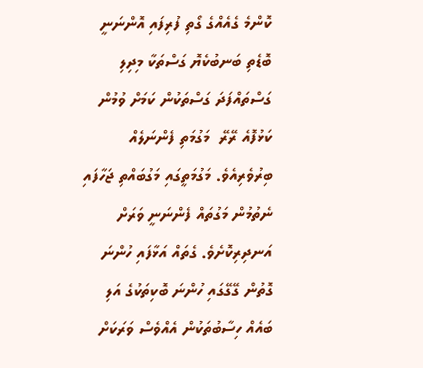ކޮންމެ ގެއެއްގެ ގޯތި ފުރިފައި އޮންނަނީ ބޮޑެތި ބަނބުކެޔޮ ގަސްތަކާ މިދިލި ގަސްތައްފަދަ ގަސްތަކުން ކަމަށް ވުމުން ކަޅުފޮއެ ރޭރޭ  މަގުމަތި ފެންނަލެއް ބިރުވެރިއެވެ. މަގުމަތީގައި މަގުބައްތި ޖަހާފައި ނެތުމުން މަގުތައް ފެންނަނީ ވަރަށް އަނދިރިކޮށެވެ. ގެތައް އަޅާފައި ހުންނަ ގޮތުން ގޭގޭގައި ހުންނަ ބޮކިތަކުގެ އަލި ބައެއް ހިސާބުތަކުން އެއްވެސް ވަރަކަށް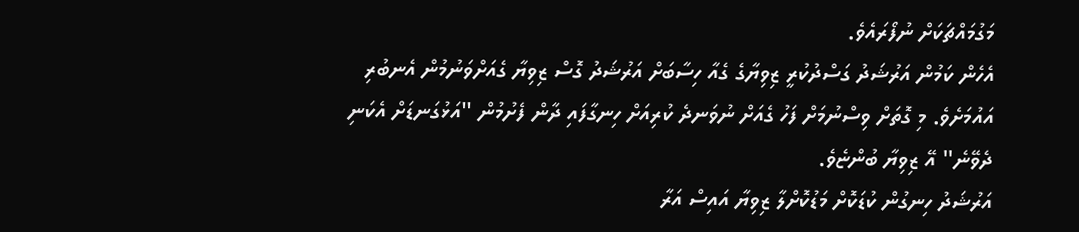މަގުމައްޗަކަށް ނުފޯރައެވެ.
އެހެން ކަމުން އަރުޝަދު ގަސްދުކުރީ ޒިވިޔާގެ ގެއާ ހިސާބަށް އަރުޝަދު ގޮސް ޒިވިޔާ ގެއަށްވަނުމުން އެނބުރި އައުމަށެވެ. މި ގޮތަށް ވިސްނުމަށް ފަހު ގެއަށް ނުވަނދެ ކުރިއަށް ހިނގާފައި ދާން ފެށުމުން ''އަޅުގަނޑަށް އެކަނި ދެވޭނެ'' އޭ ޒިވިޔާ ބުންޏެވެ.
އަރުޝަދު ހިނގުން ކުޑަކޮށް މަޑުކޮށްލާ ޒިވިޔާ އައިސް އަރާ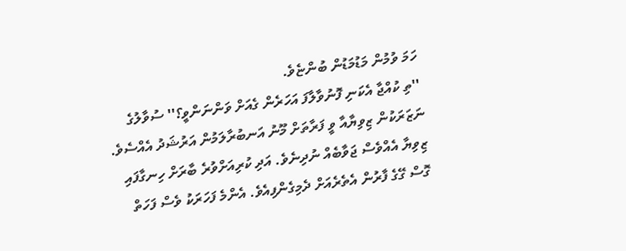ހަމަ ވުމުން މަޑުމަޑުން ބުންޏެވެ.
''ތި ކުއްޖާ އެކަނި ފޮނުވާލާފަ އަހަރެން ގެއަށް ވަންނަންވީ؟'' ސުވާލުގެ ނަޒަރަކުން ޒިވިޔާއާ ވީ ފަރާތަށް މޫނު އަނބުރާލަމުން އަރުޝަދު އެއްސެވެ.
ޒިވިޔާ އެއްވެސް ޖަވާބެއް ނުދިނެވެ. އަދި ކުރިއަށްވުރެ ބާރަށް ހިނގާފައި ގޮސް ގޭގެ ފާރުން އެތެރެއަށް ދެމިގެންފިއެވެ. އެންމެ ފަހަރަކު ވެސް ފަހަތް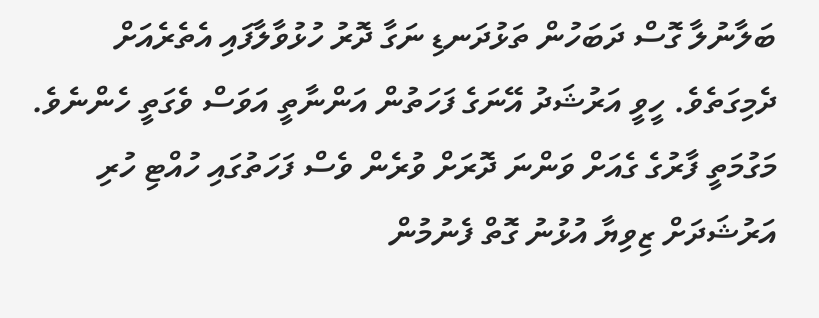ބަލާނުލާ ގޮސް ދަބަހުން ތަޅުދަނޑި ނަގާ ދޮރު ހުޅުވާލާފައި އެތެރެއަށް ދެމިގަތެވެ. ހީވީ އަރުޝަދު އޭނަގެ ފަހަތުން އަންނާތީ އަވަސް ވެގަތީ ހެންނެވެ. މަގުމަތީ ފާރުގެ ގެއަށް ވަންނަ ދޮރަށް ވުރެން ވެސް ފަހަތުގައި ހުއްޓި ހުރި އަރުޝަދަށް ޒިވިޔާ އުޅުނު ގޮތް ފެނުމުން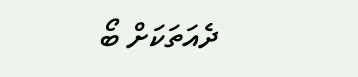ދެއަތަކަށް ބޯ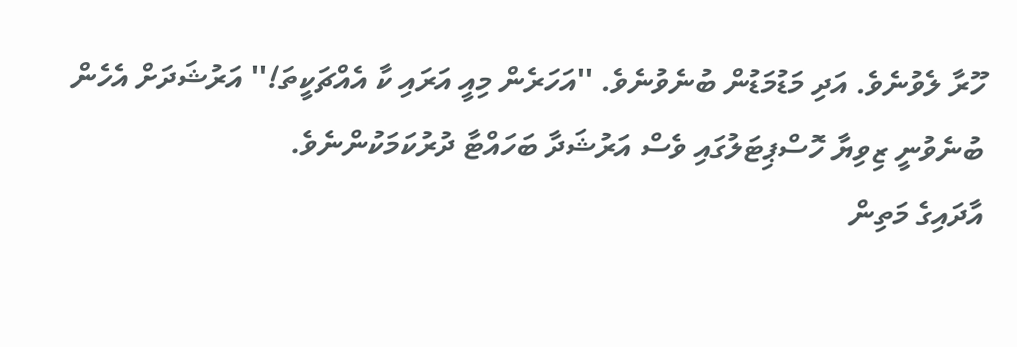ހޫރާ ލެވުނެވެ. އަދި މަޑުމަޑުން ބުނެވުނެވެ. ''އަހަރެން މިއީ އަރައި ކާ އެއްޗަކީތަ!'' އަރުޝަދަށް އެހެން ބުނެވުނީ ޒިވިޔާ ހޮސްޕިޓަލުގައި ވެސް އަރުޝަދާ ބަހައްޓާ ދުރުކަމަކުންނެވެ.
އާދައިގެ މަތިން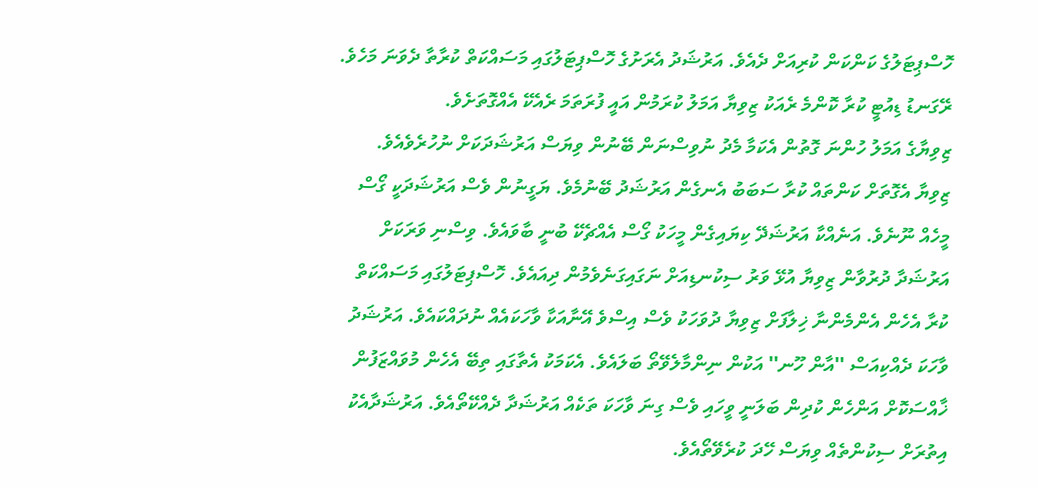ހޮސްޕިޓަލުގެ ކަންކަން ކުރިއަށް ދެއެވެ. އަރުޝަދު އެރަށުގެ ހޮސްޕިޓަލުގައި މަސައްކަތް ކުރާތާ ދެވަނަ މަހެވެ. ރޭގަނޑު ޑިއުޓީ ކުރާ ކޮންމެ ރެއަކު ޒިވިޔާ އަމަލު ކުރަމުން އައީ ފުރަތަމަ ރެއެކޭ އެއްގޮތަށެވެ.
ޒިވިޔާގެ އަމަލު ހުންނަ ގޮތުން އެކަމާ މެދު ނުވިސްނަން ބޭނުން ވިޔަސް އަރުޝަދަކަށް ނުހުރެވެއެވެ. ޒިވިޔާ އެގޮތަށް ކަންތައް ކުރާ ސަބަބު އެނގެން އަރުޝަދު ބޭނުމެވެ. ޔަގީނުން ވެސް އަރުޝަދަކީ ގޯސް މީހެއް ނޫނެވެ. އަނެއްކާ އަރުޝަދޭ ކިޔައިގެން މީހަކު ގޯސް އެއްޗެކޭ ބުނީ ބާވައެވެ. ވިސްނި ވަރަކަށް އަރުޝަދާ ދުރުވާން ޒިވިޔާ އުޅޭ ވަރު ސިކުނޑިއަށް ނަގައިގަނެވެމުން ދިއައެވެ. ހޮސްޕިޓަލުގައި މަސައްކަތް ކުރާ އެހެން އެންމެންނާ ޚިލާފަށް ޒިވިޔާ ދުވަހަކު ވެސް އިސްވެ އޭނާއަކާ ވާހަކައެއް ނުދައްކައެވެ. އަރުޝަދު ވާހަކަ ދެއްކިއަސް ''އާން ހޫނ'' އަކުން ނިންމާލެވޭތޯ ބަލައެވެ. އެކަމަކު އެތާގައި ތިބޭ އެހެން މުވައްޒަފުން ޚާއްސަކޮށް އަންހެން ކުދިން ބަލަނީ ވީހައި ވެސް ގިނަ ވާހަކަ ތަކެއް އަރުޝަދާ ދެއްކޭތޯއެވެ. އަރުޝަދާއެކު އިތުރަށް ސިކުންތެއް ވިޔަސް ހޭދަ ކުރެވޭތޯއެވެ.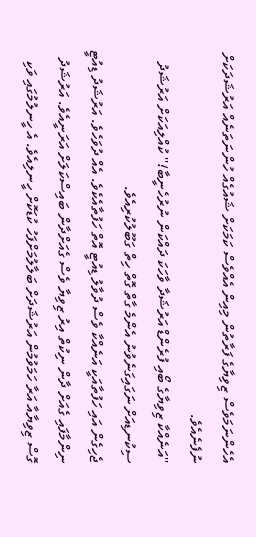އެހެންނަމަވެސް ޒިވިޔާގެ ފަރާތުން މިއިން އެއްވެސް ކަމަކަށް ޝައުގެއް ހުންނަތަނެއް އަރުޝަދަކަށް ނުފެނެއެވެ.
''އަނެއްކާ ޒިވިޔާގެ ބޯއި ފުރެންޑް އަރުޝަދާ ވާހަކަ ދައްކަން ނުރުހެނީބާ!'' ކުއްލިއަކަށް އަރުޝަދު ސިކުނޑިއަށް ނަގައިގަނެވުނު އެންމެ ގާތް ގޮތް ހިތް ގަބޫލުކުރިއެވެ.
ޖެހިގެން އައި ހަފުތާއަކީ އަނެއްކާ ވެސް ދުވާލު ޑިއުޓީ އޮތް ހަފުތާއެކެވެ. އެއް ދުވަހެވެ. އަރުޝަދު ޑިއުޓީ ނިންމާފައި ގެއަށް ދާން ނިކުތް އިރު ޒިވިޔާ ވެސް ގެއަށްދާން ބައިސްކަލަށް އަރަނީއެވެ. އަރުޝަދު ގޮސް ޒިވިޔާއާ އަރާ ހަމަވުމުން އަރުޝަދަށް ބަލާލުމަށްފަހު ކުޑަކޮށް ހީނލިއެވެ. އެ ހީނލުމުގައި ވަކި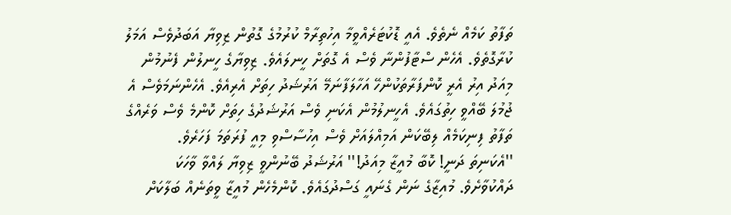ތަފާތު ކަމެއް ނެތެވެ. އެއީ ޑޮކުޓަރެއްވީމާ އިހުތިރާމް ކުރުމުގެ ގޮތުން ޒިވިޔާ އަބަދުވެސް އަމަލު ކުރާގޮތެވެ. އެހެން ސްޓާފުންނާ ވެސް އެ ގޮތަށް ހީނލައެވެ. ޒިވިޔާގެ ހީނލުން ފެނުމުން މިއަދު އިރު އެރީ ކޮންފަރާތަކުންހޭ އަހާލަފާނަމޭ އަރުޝަދު ހިތަށް އެރިއެވެ. އެހެންނަމަވެސް އެ ޖުމުލަ ބޭއްވީ ހިތުގައެވެ. އެހީނލުމުން އެކަނި ވެސް އަރުޝަދުގެ ހިތަށް ކޮންމެ ވެސް ވަރެއްގެ ތަފާތު ފިނިކަމެއް ލިބޭކަން އަމިއްލައަށް ވެސް އިހުސާސްވި މިއީ ފުރަތަމަ ފަހަރެވެ.
''އެކަނިތަ ދަނީ! ކޮބާ މުއީޒާ މިއަދު!'' އަރުޝަދު ބޭނުންވީ ޒިވިޔާ ލައްވާ ވާހަކަ ދައްކުވާށެވެ. މުއިޒާގެ ނަން ގެނައީ ގަސްދުގައެވެ. ކޮންމެހެން މުއީޒާ ވީތަނެއް ބަލާކަށް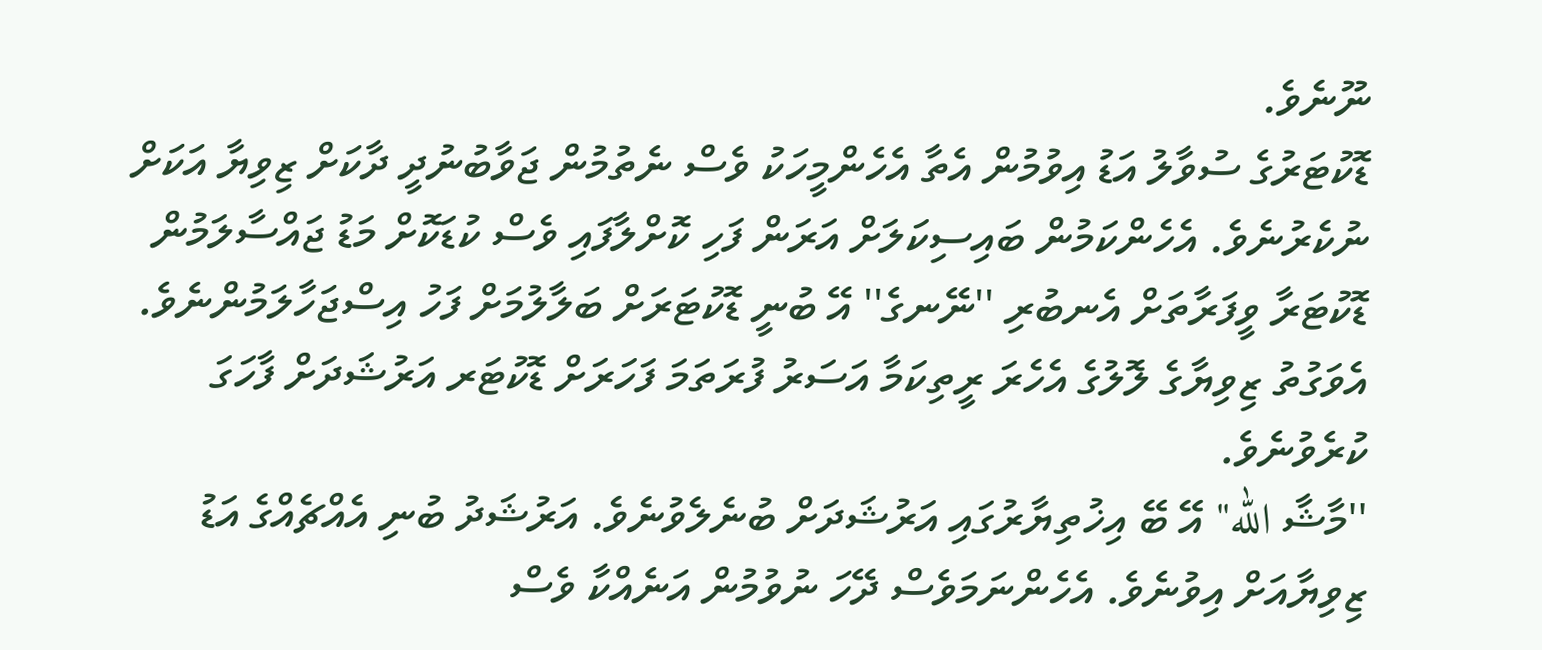ނޫނެވެ.
ޑޮކުޓަރުގެ ސުވާލު އަޑު އިވުމުން އެތާ އެހެންމީހަކު ވެސް ނެތުމުން ޖަވާބުނުދީ ދާކަށް ޒިވިޔާ އަކަށް ނުކެރުނެވެ. އެހެންކަމުން ބައިސިކަލަށް އަރަން ފަހި ކޮށްލާފައި ވެސް ކުޑަކޮށް މަޑު ޖައްސާލަމުން ޑޮކުޓަރާ ވީފަރާތަށް އެނބުރި ''ނޭނގެ'' އޭ ބުނީ ޑޮކުޓަރަށް ބަލާލުމަށް ފަހު އިސްޖަހާލަމުންނެވެ. އެވަގުތު ޒިވިޔާގެ ލޮލުގެ އެހެރަ ރީތިކަމާ އަސަރު ފުރަތަމަ ފަހަރަށް ޑޮކުޓަރ އަރުޝަދަށް ފާހަގަ ކުރެވުނެވެ.
''މާޝާ الله'' އޭ ބޭ އިޚުތިޔާރުގައި އަރުޝަދަށް ބުނެލެވުނެވެ. އަރުޝަދު ބުނި އެއްޗެއްގެ އަޑު ޒިވިޔާއަށް އިވުނެވެ. އެހެންނަމަވެސް ދޭހަ ނުވުމުން އަނެއްކާ ވެސް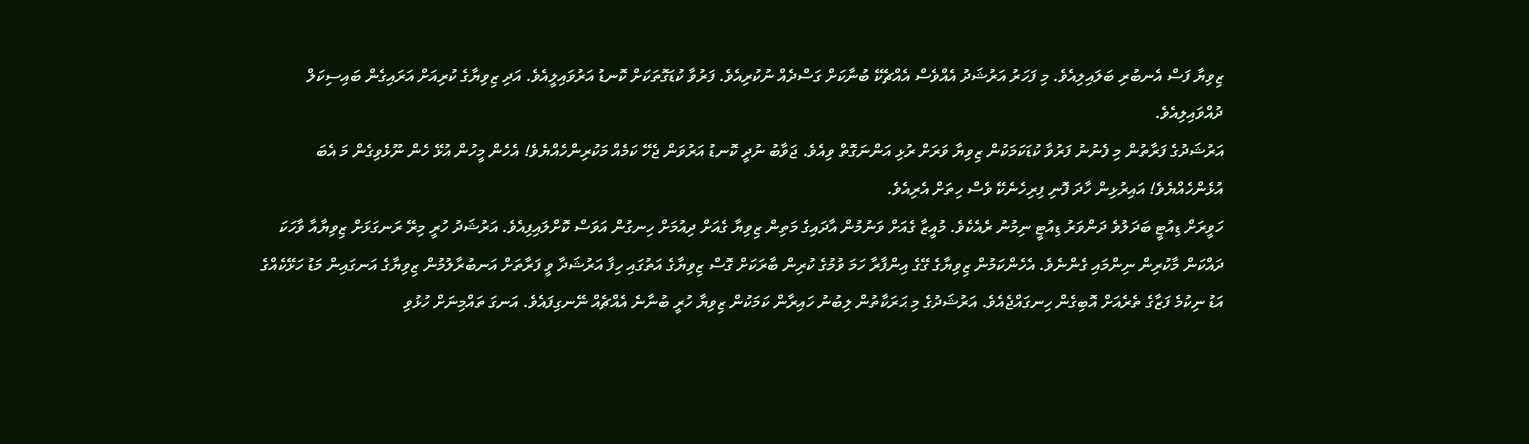ޒިވިޔާ ފަސް އެނބުރި ބަލައިލިއެވެ. މި ފަހަރު އަރުޝަދު އެއްވެސް އެއްޗެކޭ ބުނާކަށް ގަސްދެއް ނުކުރިއެވެ. ފަރުވާ ކުޑަގޮތަކަށް ކޮނޑު އަރުވައިލީއެވެ. އަދި ޒިވިޔާގެ ކުރިއަށް އަރައިގެން ބައިސިކަލް ދުއްވައިލިއެވެ.
އަރުޝަދުގެ ފަރާތުން މި ފެނުނު ފަރުވާ ކުޑަކަމަކުން ޒިވިޔާ ވަރަށް ރުޅި އަންނަގޮތް ވިއެވެ. ޖަވާބު ނުދީ ކޮނޑު އަރުވަން ޖެހޭ ކަމެއް މަކުރިންހެއްޔެވެ! އެހެން މީހުން އުޅޭ ހެން ނޫޅެވިގެން މަ އެބަ އުޅެންހެއްޔެވެ! އައިރުޅިން ހާދަ ފޮނި ފިރިހެނެކޭ ވެސް ހިތަށް އެރިއެވެ.
ހަވީރަށް ޑިއުޓީ ބަދަލުވެ ދަންވަރު ޑިއުޓީ ނިމުނު ރެއެކެވެ. މުއީޒާ ގެއަށް ވަނުމުން އާދައިގެ މަތިން ޒިވިޔާ ގެއަށް ދިއުމަށް ހިނގުން އަވަސް ކޮށްލައިފިއެވެ. އަރުޝަދު ހުރީ މިރޭ ރަނގަޅަށް ޒިވިޔާއާ ވާހަކަ ދައްކަން މާކުރިން ނިންމައި ގެންނެވެ. އެހެންކަމުން ޒިވިޔާގެ ގޭގެ އިންފާރާ ހަމަ ވުމުގެ ކުރިން ބާރަކަށް ގޮސް ޒިވިޔާގެ އަތުގައި ހިފާ އަރުޝަދާ ވީ ފަރާތަށް އަނބުރާލުމުން ޒިވިޔާގެ އަނގައިން މަޑު ހަޅޭކެއްގެ އަޑު ނިކުމެ ފަޒާގެ ތެރެއަށް އޮބިގެން ހިނގައްޖެއެވެ. އަރުޝަދުގެ މި ޙަރަކާތުން ލިބުނު ހައިރާން ކަމަކުން ޒިވިޔާ ހުރީ ބުނާނެ އެއްޗެއް ނޭނގިފައެވެ. އަނގަ ތައްމިނަށް ހުޅުވި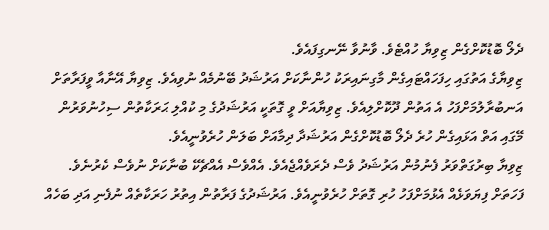ދެލޯ ބޮޑުކޮށްގެން ޒިވިޔާ ހުއްޓެވެ. ވާނުވާ ނޭނގިފައެވެ.
ޒިވިޔާގެ އަތުގައި ހިފަހައްޓައިގެން މާގިނައިރަކު ހުންނާކަށް އަރުޝަދު ބޭނުމެއް ނުވިއެވެ. ޒިވިޔާ އޭނާއާ ވީފަރާތަށް އަނބުރާލުމަށްފަހު އެ އަތުން ދޫކޮށްލިއެވެ. ޒިވިޔާއަށް ވީ ގޮތަކީ އަރުޝަދުގެ މި ކުއްލި ޙަރަކާތުން ސިހުނުވަރުން މޭގައި އަތް އަޅައިގެން ހުރެ ދެލޯ ބޮޑުކޮށްގެން އަރުޝަދާ ދިމާއަށް ބަލަން ހުރެވުނީއެވެ.
ޒިވިޔާ ބިރުގަތްވަރު ފެނުމުން އަރުޝަދު ވެސް ދެރަވެއްޖެއެވެ. އެއްވެސް އެއްޗެކޭ ބުނާކަށް ނުވެސް ކެރުނެވެ. ފަހަތަށް ފިޔަވަޅެއް އެޅުމަށްފަހު ހުރި ގޮތަށް ހުރެވުނީއެވެ. އަރުޝަދުގެ ފަރާތުން އިތުރު ހަރަކާތެއް ނުފެނި އަދި ބަހެއް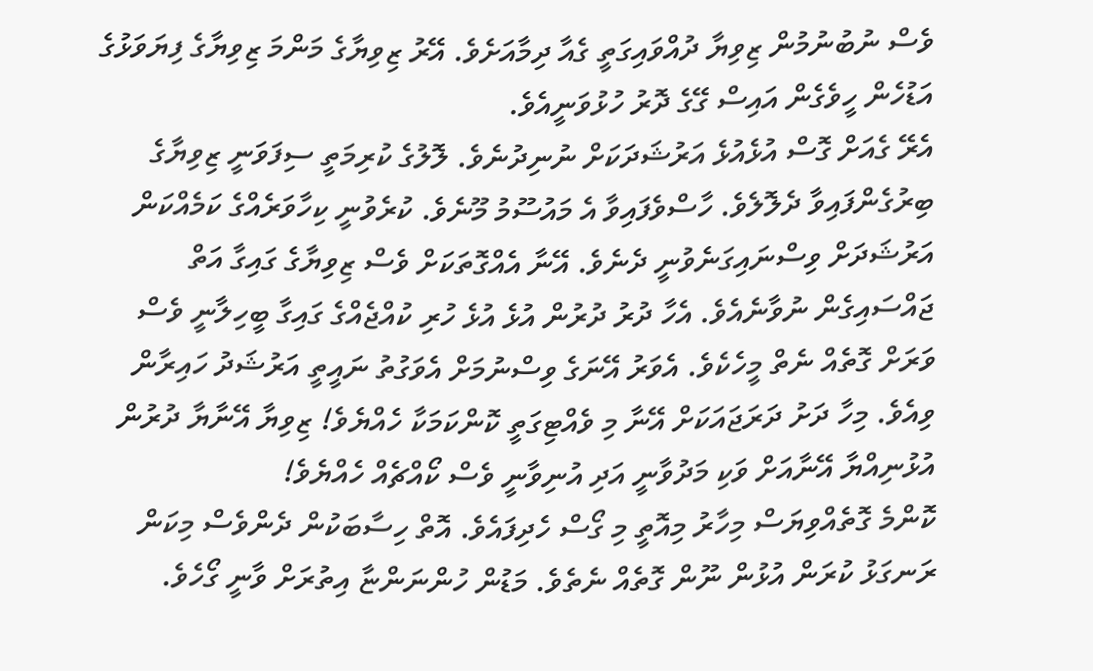ވެސް ނުބުނުމުން ޒިވިޔާ ދުއްވައިގަތީ ގެއާ ދިމާއަށެވެ. އޭރު ޒިވިޔާގެ މަންމަ ޒިވިޔާގެ ފިޔަވަޅުގެ އަޑުހެން ހީވެގެން އައިސް ގޭގެ ދޮރު ހުޅުވަނީއެވެ.
އެރޭ ގެއަށް ގޮސް އުޅެއުޅެ އަރުޝަދަކަށް ނުނިދުނެވެ. ލޮލުގެ ކުރިމަތީ ސިފަވަނީ ޒިވިޔާގެ ބިރުގެންފައިވާ ދެލޮލެވެ. ހާސްވެފައިވާ އެ މައުސޫމު މޫނެވެ. ކުރެވުނީ ކިހާވަރެއްގެ ކަމެއްކަން އަރުޝަދަށް ވިސްނައިގަނެވުނީ ދެނެވެ. އޭނާ އެއްގޮތަކަށް ވެސް ޒިވިޔާގެ ގައިގާ އަތް ޖައްސައިގެން ނުވާނެއެވެ. އެހާ ދުރު ދުރުން އުޅެ އުޅެ ހުރި ކުއްޖެއްގެ ގައިގާ ބީހިލާނީ ވެސް ވަރަށް ގޮތެއް ނެތް މީހެކެވެ. އެވަރު އޭނަގެ ވިސްނުމަށް އެވަގުތު ނައީތީ އަރުޝަދު ހައިރާން ވިއެވެ. މިހާ ދަށު ދަރަޖައަކަށް އޭނާ މި ވެއްޓިގަތީ ކޮންކަމަކާ ހެއްޔެވެ! ޒިވިޔާ އޭނާޔާ ދުރުން އުޅުނިއްޔާ އޭނާއަށް ވަކި މަދުވާނީ އަދި އުނިވާނީ ވެސް ކޯއްޗެއް ހެއްޔެވެ!
ކޮންމެ ގޮތެއްވިޔަސް މިހާރު މިއޮތީ މި ގޯސް ހެދިފައެވެ. އޮތް ހިސާބަކުން ދެންވެސް މިކަން ރަނގަޅު ކުރަން އުޅުން ނޫން ގޮތެއް ނެތެވެ. މަޑުން ހުންނަންޏާ އިތުރަށް ވާނީ ގޯހެވެ.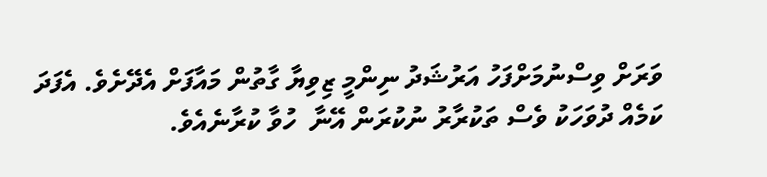ވަރަށް ވިސްނުމަށްފަހު އަރުޝަދު ނިންމީ ޒިވިޔާ ގާތުން މައާފަށް އެދޭށެވެ. އެފަދަ ކަމެއް ދުވަހަކު ވެސް ތަކުރާރު ނުކުރަން އޭނާ  ހުވާ ކުރާނެއެވެ.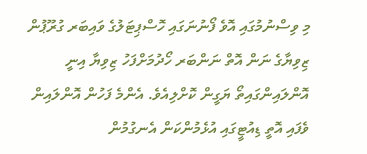މި ވިސްނުމުގައި އޮވެ ފޯނުނަގައި ހޮސްޕިޓަލުގެ ވައިބަރ ގުރޫޕުން ޒިވިޔާގެ ނަން އޮތް ނަންބަރ ހޯދުމަށްފަހު ޒިވިޔާ އިނީ އޮންލައިންގައިތޯ ޔަގީން ކޮށްލިއެވެ. އެންމެ ފަހުން އޮންލައިން ވެފައި އޮތީ ޑިއުޓީގައި އުޅެމުންކަން އެނގުމުން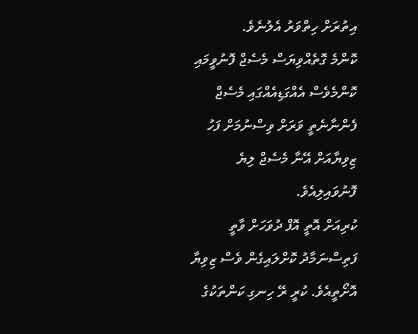އިތުރަށް ހިތްވަރު އެލުނެވެ.
ކޮންމެ ގޮތެއްވިޔަސް މެސެޖް ފޮނުވީމައި ކޮންމެވެސް އެއްގަޑިއެއްގައި މެސެޖް ފެންނާނެތީ ވަރަށް ވިސްނުމަށް ފަހު ޒިވިޔާއަށް އޭނާ މެސެޖް ލިޔެ ފޮނުވައިލިއެވެ.
ކުރިއަށް އޮތީ އޮފް ދުވަހަށް ވާތީ ފަތިސްނަމާދު ކޮށްލައިގެން ވެސް ޒިވިޔާ އޮށޯތީއެވެ. ކުރީ ރޭ ހިނގި ކަންތަކުގެ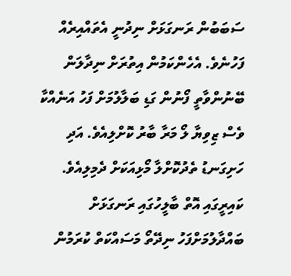ސަބަބުން ރަނގަޅަށް ނިދުނީ އެތައްއިރެއް ފަހުނެވެ. އެހެންކަމުން އިތުރަށް ނިދާލަން ބޭނުންވާތީ ފޯނުން ގަޑި ބަލާލުމަށް ފަހު އަނެއްކާ ވެސް ޒިވިޔާ ލޯ މަރާ ބާރު ކޮށްލިއެވެ. އަދި ހަށިގަނޑު ތެދުކޮށްލާ މޯޅިއަކަށް ދެމިލިއެވެ. ކައިރީގައި އޮތް ބާލީހުގައި ރަނގަޅަށް ބައްދާލުމަށްފަހު ނިދޭތޯ މަސައްކަތް ކުރަމުން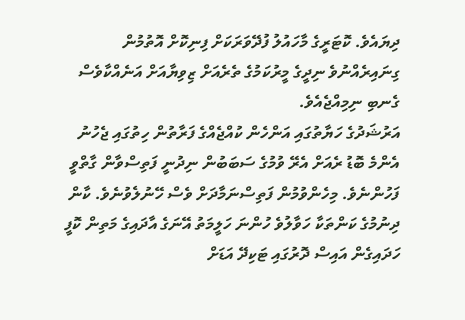ދިޔައެވެ. ކޮޓަރީގެ މާހައުލު ފުދޭވަރަކަށް ފިނިކޮށް އޮތުމުން ގިނައިރެއްނުވެ ނިދީގެ މީރުކަމުގެ ތެރެއަށް ޒިވިޔާއަށް އަނެއްކާވެސް ގެނބި ނިމިއްޖެއެވެ.
އަރުޝަދުގެ ހަޔާތުގައި އަންހެން ކުއްޖެއްގެ ފަރާތުން ހިތުގައި ޖެހުނު އެންމެ ބޮޑު ރެއަށް އެރޭ ވުމުގެ ސަބަބުން ނިދުނީ ފަތިސްވާން ގާތްވީ ފަހުންނެވެ. މިހެންވުމުން ފަތިސްނަމާދަށް ވެސް ހޭނުލެވުނެވެ. ކާން ދިނުމުގެ ކަންތަކާ ހަވާލުވެ ހުންނަ ހަލީމަތު އޭނަގެ އާދައިގެ މަތިން ކޮފީ ހަދައިގެން އައިސް ދޮރުގައި ޓަކިދޭ އަޑަށް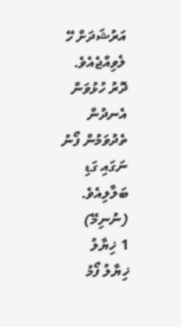އަރުޝަދަށް ހޭ ލެވިއްޖެއެވެ. ދޮރު ހުޅުވަން އެނދުން ތެދުވަމުން ފޯނު ނަގައި ގަޑި ބަލާލިއެވެ.
(ނުނިމޭ)
1 ޚިޔާލު
ޚިޔާލު ފޯމު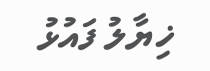ޚިޔާލު ފައުޅު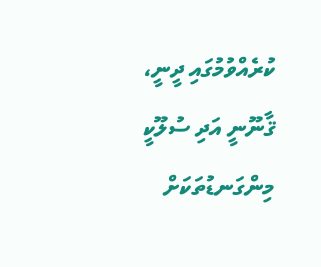ކުރެއްވުމުގައި ދީނީ، ޤާނޫނީ އަދި ސުލޫކީ މިންގަނޑުތަކަށް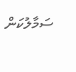ސަމާލުކަން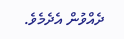ދެއްވުން އެދެމެވެ.